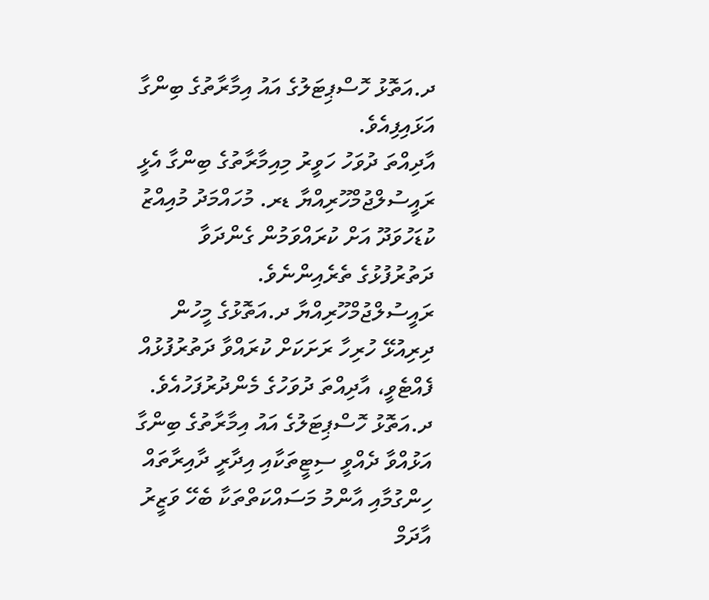ދ.އަތޮޅު ހޮސްޕިޓަލުގެ އައު އިމާރާތުގެ ބިންގާ އަޅައިފިއެވެ.
އާދިއްތަ ދުވަހު ހަވީރު މިއިމާރާތުގެ ބިންގާ އެޅީ ރައީސުލްޖުމްހޫރިއްޔާ ޑރ. މުހައްމަދު މުއިއްޒު ކުޑަހުވަދޫ އަށް ކުރައްވަމުން ގެންދަވާ ދަތުރުފުޅުގެ ތެރެއިންނެވެ.
ރައީސުލްޖުމްހޫރިއްޔާ ދ.އަތޮޅުގެ މީހުން ދިރިއުޅޭ ހުރިހާ ރަށަކަށް ކުރައްވާ ދަތުރުފުޅުއް ފެއްޓެވީ، އާދިއްތަ ދުވަހުގެ މެންދުރުފަހުއެވެ.
ދ.އަތޮޅު ހޮސްޕިޓަލުގެ އައު އިމާރާތުގެ ބިންގާ އަޅުއްވާ ދެއްވީ ސިޓީތަކާއި އިދާރީ ދާއިރާތައް ހިންގުމާއި އާންމު މަސައްކަތްތަކާ ބެހޭ ވަޒީރު އާދަމް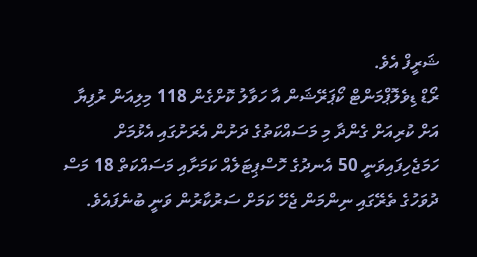ޝަރީފް އެވެ.
ރޯޑް ޑިވެލޮޕްމަންޓް ކޯޕަރޭޝަން އާ ހަވާލު ކޮށްގެން 118 މިލިއަން ރުފިޔާ އަށް ކުރިއަށް ގެންދާ މި މަސައްކަތުގެ ދަށުން އެރަށުގައި އެޅުމަށް ހަމަޖެހިފައިވަނީ 50 އެނދުގެ ހޮސްޕިޓަލެއް ކަމަށާއި މަސައްކަތް 18 މަސް ދުވަހުގެ ތެރޭގައި ނިންމަން ޖެހޭ ކަމަށް ސަރުކާރުން ވަނީ ބުނެފައެވެ.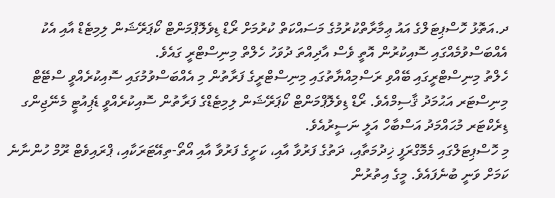ދ.އަތޮޅު ހޮސްޕިޓަލްގެ އައު ޢިމާރާތްކުރުމުގެ މަސައްކަތް ކުރުމަށް ރޯޑް ޑިވެލޮޕްމަންޓް ކޯޕަރޭޝަން ލިމިޓެޑް އާއި އެކު އެއްބަސްވުމެއްގައި ސޮއިކުރުން އޮތީ ވެސް އާދިއްތަ ދުވަހު ހެލްތް މިނިސްޓްރީ ގައެވެ.
ހެލްތު މިނިސްޓްރީގައި ބޭއްވި ރަސްމިއްޔާތުގައި މިނިސްޓްރީގެ ފަރާތުން މި އެއްބަސްވުމުގައި ސޮއިކުރެއްވީ ސްޓޭޓް މިނިސްޓަރ އަޙުމަދު ޤާސިމްއެވެ. ރޯޑް ޑިވެލޮޕްމަންޓް ކޯޕަރޭޝަން ލިމިޓެޑްގެ ފަރާތުން ސޮއިކުރެއްވީ ޑެޕިއުޓީ މެނޭޖިންގ ޑިރެކްޓަރ މުޙައްމަދު އަސްބާހް އަލީ ނަސީރުއެވެ.
މި ހޮސްޕިޓަލްގައި މެމޮގްރަފީ ޚިދުމަތާއި، ދަތުގެ ފަރުވާ އާއި، ކަށީގެ ފަރުވާ އާއި އޯތޯ-ތިއޭޓަރަކާއި، ޕްރައިވެޓް ރޫމް ހުންނާނެ ކަމަށް ވަނީ ބުނެފައެވެ. މީގެ އިތުރުން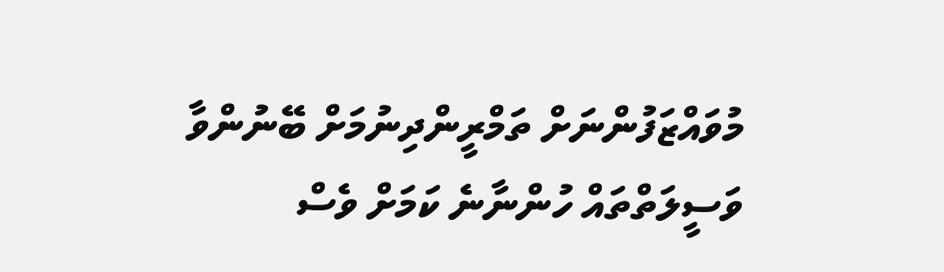މުވައްޒަފުންނަށް ތަމްރީންދިނުމަށް ބޭނުންވާ ވަސީލަތްތައް ހުންނާނެ ކަމަށް ވެސް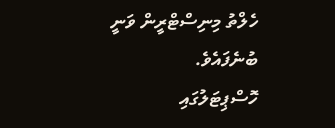ހެލްތު މިނިސްޓްރީން ވަނީ ބުނެފައެވެ.
ހޮސްޕިޓަލުގައި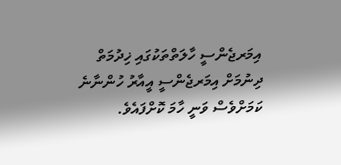އިމަރޖެންސީ ހާލަތްތަކުގައި ޚިދުމަތް ދިނުމަށް އިމަރޖެންސީ އީއާރު ހުންނާނެ ކަމަށްވެސް ވަނީ ހާމަ ކޮށްފައެވެ.